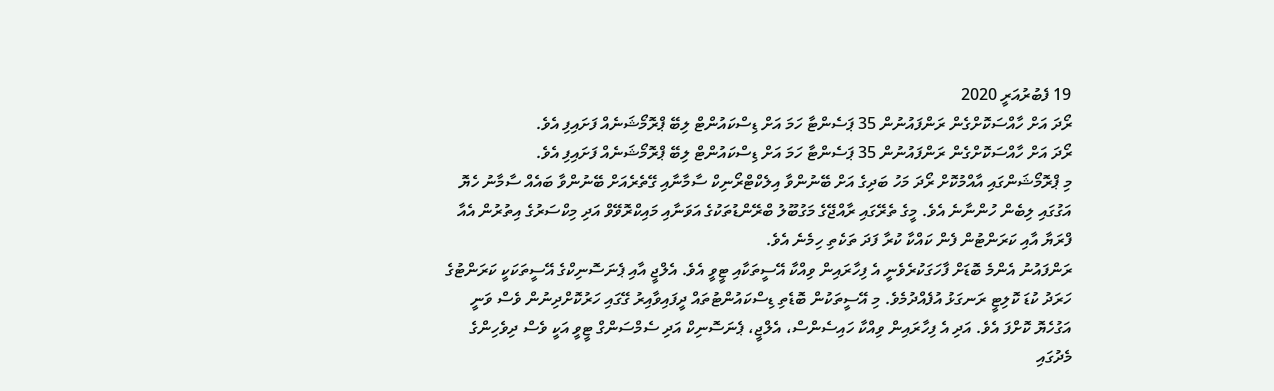19 ފެބުރުއަރީ 2020
ރޯދަ އަށް ހާއްސަކޮށްގެން ރަންފައުނުން 35 ޕަސެންޓާ ހަމަ އަށް ޑިސްކައުންޓް ލިބޭ ޕްރޮމޯޝަނެއް ފަށައިފި އެވެ.
ރޯދަ އަށް ހާއްސަކޮށްގެން ރަންފައުނުން 35 ޕަސެންޓާ ހަމަ އަށް ޑިސްކައުންޓް ލިބޭ ޕްރޮމޯޝަނެއް ފަށައިފި އެވެ.
މި ޕްރޮމޯޝަންގައި އާއްމުކޮށް ރޯދަ މަހު ބަދިގެ އަށް ބޭނުންވާ އިލެކްޓްރޯނިކް ސާމާނާއި ގޭތެރެއަށް ބޭނުންވާ ބައެއް ސާމާނު ހެޔޮ އަގުގައި ލިބެން ހުންނާނެ އެވެ. މީގެ ތެރޭގައި ރާއްޖޭގެ މަގުބޫލު ބްރޭންޑުތަކުގެ އަވަނާއި މައިކްރޮވޭވް އަދި މިކްސަރުގެ އިތުރުން އެއާ ފްރަޔާ އާއި ކަރަންޓުން ފެން ކައްކާ ކުރާ ފަދަ ތަކެތި ހިމެނެ އެވެ.
ރަންފައުނު އެންމެ ބޮޑަށް ފާހަގަކުރެވެނީ އެ ފިހާރައިން ވިއްކާ އޭސީތަކާއި ޓީވީ އެވެ. އެލްޖީ އާއި ޕެނަސޮނިކްގެ އޭސީތަކަކީ ކަރަންޓުގެ ހަރަދު ކުޑަ ކޮލިޓީ ރަނގަޅު އުފެއްދުމެވެ. މި އޭސީތަކުން ބޮޑެތި ޑިސްކައުންޓުތައް ދީފައިވާއިރު ގޭގައި ހަރުކޮށްދިނުން ވެސް ވަނީ އަގުހެޔޮ ކޮށްފަ އެވެ. އަދި އެ ފިހާރައިން ވިއްކާ ހައިސެންސް، އެލްޖީ، ޕެނަސޮނިކް އަދި ސެމްސަންގް ޓީވީ އަކީ ވެސް ދިވެހިންގެ މެދުގައި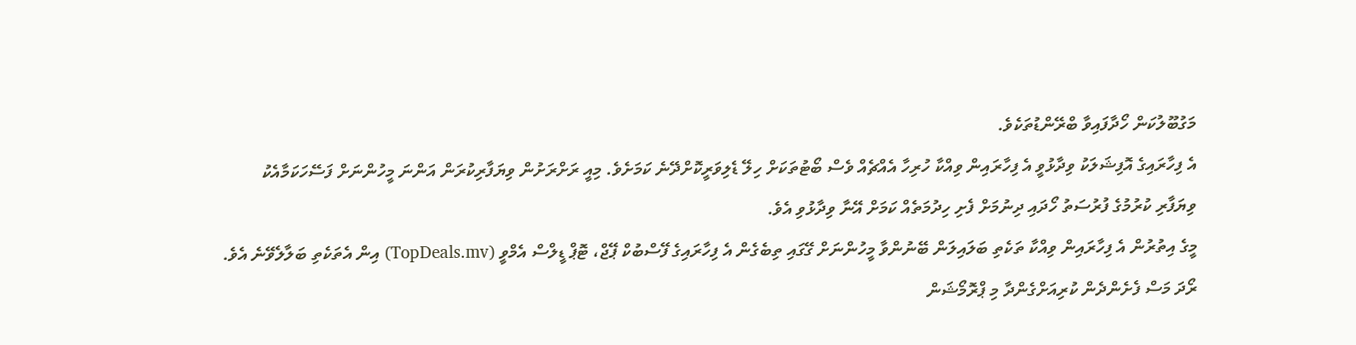މަގުބޫލުކަން ހޯދާފައިވާ ބްރޭންޑުތަކެވެ.
އެ ފިހާރައިގެ އޮފިޝަލަކު ވިދާޅުވީ އެ ފިހާރައިން ވިއްކާ ހުރިހާ އެއްޗެއް ވެސް ބޯޓުތަކަށް ހިލޭ ޑެލިވަރީކޮށްދޭނެ ކަމަށެވެ. މިއީ ރަށްރަށުން ވިޔަފާރިކުރަން އަންނަ މީހުންނަށް ފަސޭހަކަމާއެކު ވިޔަފާރި ކުރުމުގެ ފުރުސަތު ހޯދައި ދިނުމަށް ފެށި ހިދުމަތެއް ކަމަށް އޭނާ ވިދާޅުވި އެވެ.
މީގެ އިތުރުން އެ ފިހާރައިން ވިއްކާ ތަކެތި ބަލައިލަން ބޭނުންވާ މީހުންނަށް ގޭގައި ތިބެގެން އެ ފިހާރައިގެ ފޭސްބުކް ޕޭޖް، ޓޮޕް ޑީލްސް އެމްވީ (TopDeals.mv) އިން އެތަކެތި ބަލާލެވޭނެ އެވެ.
ރޯދަ މަސް ފެށެންދެން ކުރިއަށްގެންދާ މި ޕްރޮމޯޝަން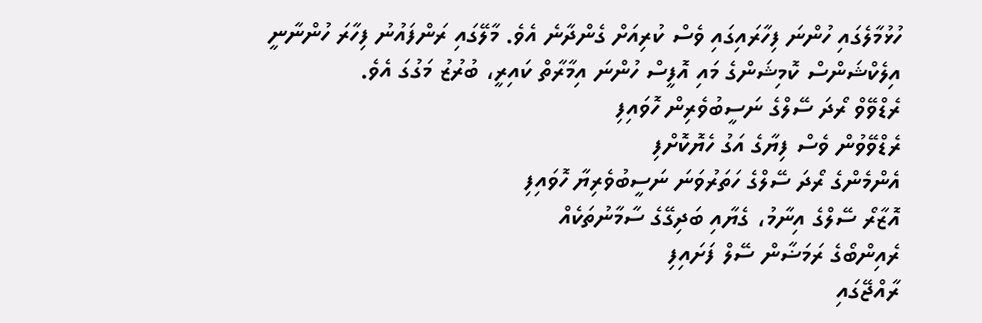ހުޅުމާލެގައި ހުންނަ ފިހާރައިގައި ވެސް ކުރިއަށް ގެންދާނެ އެވެ. މާލޭގައި ރަންފައުނު ފިހާރަ ހުންނާނީ އިލެކްޝަންސް ކޮމިޝަންގެ މައި އޮފީސް ހުންނަ އިމާރާތް ކައިރީ، ބުރުޒު މަގުގަ އެވެ.
ރެޑްވޭވް ރޯދަ ސޭލްގެ ނަސީބުވެރިން ހޮވައިފި
ރެޑްވޭވުން ވެސް ފިޔާގެ އަގު ހެޔޮކޮށްފި
އެންމެންގެ ރޯދަ ސޭލްގެ ހަތަރުވަނަ ނަސީބުވެރިޔާ ހޮވައިފި
އޮޒާރޯ ސޭލްގެ އިނާމު، ގެޔާއި ބަދިގޭގެ ސާމާނުތަކެއް
ރެއިންބޯގެ ރަމަޟާން ސޭލް ފަށައިފި
ރާއްޖޭގައި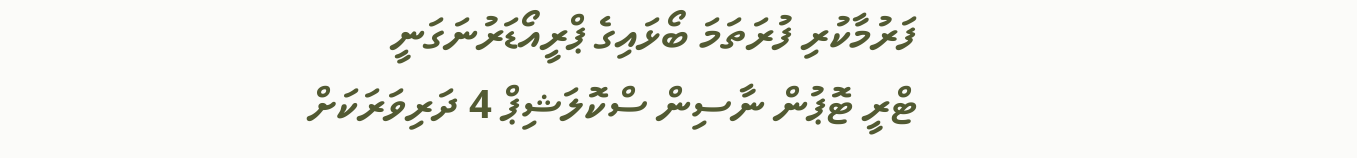ފަރުމާކުރި ފުރަތަމަ ބޯޅައިގެ ޕްރީއޯޑަރުނަގަނީ
ޓްރީ ޓޮޕުން ނާސިން ސްކޮލަޝިޕް 4 ދަރިވަރަކަށް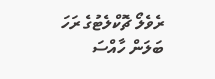ރެވެލޯ ޗޮކްލެޓުގެ ރަހަ ބަލަން ހާއްސަ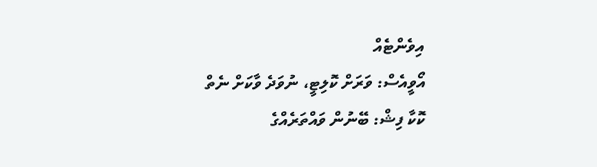އިވެންޓެއް
އޯވީއެސް: ވަރަށް ކޮލިޓީ، ނުވަދެ ވާކަށް ނެތް
ކޮކާ ފިޝް: ބޭނުން ވައްތަރެއްގެ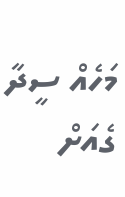މަހެއް ސީދާ ގެއަށް